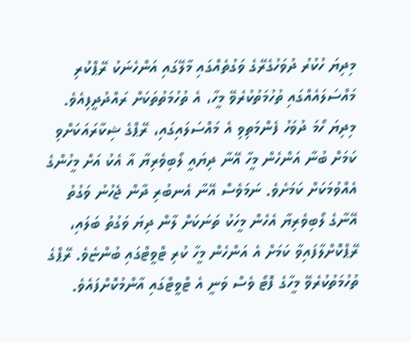މިދިޔަ ހުކުރު ދުވަހުގެރޭގެ ވަގުތެއްގައި މާލޭގައި އަންހެނަކު ރޭޕްކުރި މައްސަލައެއްގައި ތުހުމަތުކުރެވޭ މީހާ، އެ ތުހުމަތުތަކަށް ރައްދުދީފިއެވެ.
މިދިޔަ ހޯމަ ދުވަހު ފެންމަތިވި އެ މައްސަލައިގައި، ރޭޕްގެ ޝިކާރައަކަށްވި ކަމަށް ބުނާ އަންހެން މީހާ އޭނާ ދިޔައީ ލޯބިވެރިޔާ އާ އެކު އަށް މީހުންގެ އެއްވުމަކަށް ކަމަށެވެ. ނަމަވެސް އޭނާ އެނބުރި ދާން ޖެހުނު ވަގުތު އޭނާގެ ލޯބިވެރިޔާ އެހެން މީހަކު ތަނަކަށް ލާން ދިޔަ ވަގުތު ބަލައި، ރޭޕްކޮށްލާފައިވާ ކަމަށް އެ އަންހެން މީހާ ކުރި ޓްވީޓްގައި ބުންޏެވެ. ރޭޕްގެ ތުހުމަތުކުރެވޭ މީހާގެ ފޮޓޯ ވެސް ވަނީ އެ ޓްވީޓްގައި އާންމުކޮށްފައެވެ.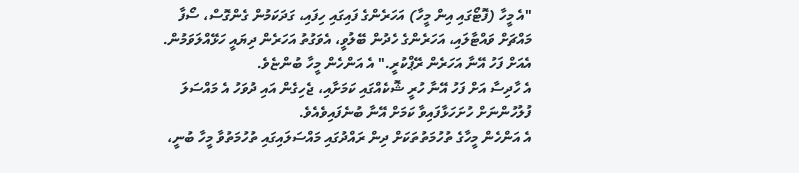"އެ މީހާ (ފޮޓޯގައި އިން މީހާ) އަހަރެންގެ ފައިގައި ހިފައި، ގަދަކަމުން ގެންގޮސް، ސޯފާ މައްޗަށް ވައްޓާލައި، އަހަރެންގެ ހެދުން ބޭލުވީ، އެވަގުތު އަހަރެން ދިޔައީ ހަޅޭއްލަވަމުން. އެއަށް ފަހު އޭނާ އަހަރެން ރޭޕްކުރީ." އެ އަންހެން މީހާ ބުންޏެވެ.
އެ ހާދިސާ އަށް ފަހު އޭނާ ހުރީ ޝޮކެއްގައި ކަމަށާއި، ޖެހިގެން އައި ދުވަހު އެ މައްސަލަ ފުލުހުންނަށް ހުށަހަޅާފައިވާ ކަމަށް އޭނާ ބުނެފައިވެއެވެ.
އެ އަންހެން މީހާގެ ތުހުމަތުތަކަށް ދިން ރައްދުގައި މައްސަލައިގައި ތުހުމަތުވާ މީހާ ބުނީ،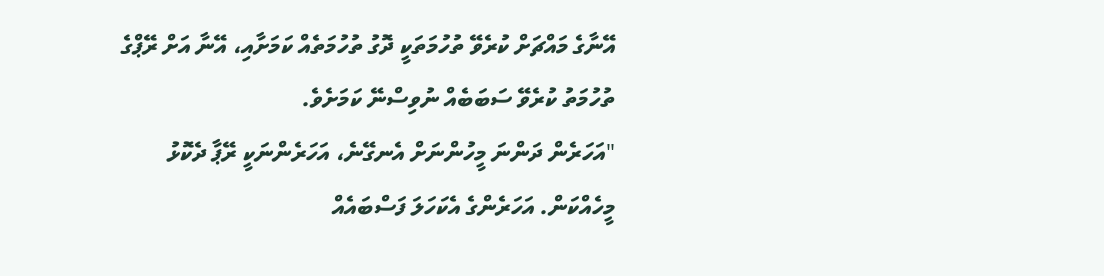އޭނާގެ މައްޗަށް ކުރެވޭ ތުހުމަތަކީ ދޮގު ތުހުމަތެއް ކަމަށާއި، އޭނާ އަށް ރޭޕްގެ ތުހުމަތު ކުރެވޭ ސަބަބެއް ނުވިސްނޭ ކަމަށެވެ.
"އަހަރެން ދަންނަ މީހުންނަށް އެނގޭނެ، އަހަރެންނަކީ ރޭޕާ ދެކޮޅު މީހެއްކަން. އަހަރެންގެ އެކަހަލަ ފަސްބައެއް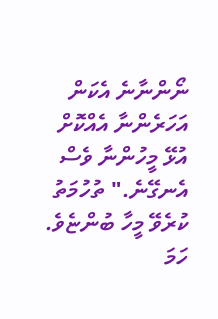ނޯންނާނެ އެކަން އަހަރެންނާ އެއްކޮށް އުޅޭ މީހުންނާ ވެސް އެނގޭނެ." ތުހުމަތު ކުރެވޭ މީހާ ބުންޏެވެ.
ހަމަ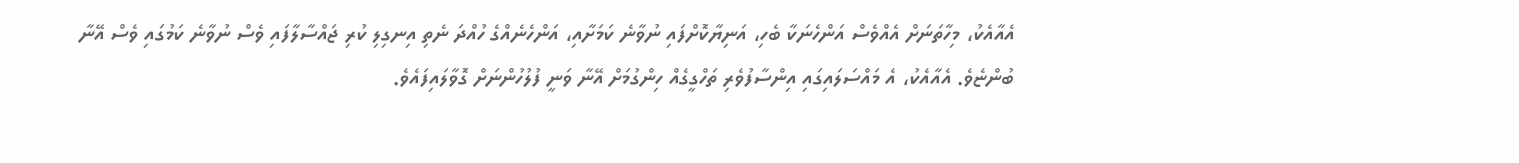އެއާއެކު، މިހާތަނަށް އެއްވެސް އަންހެނަކާ ބެހި، އަނިޔާކޮށްފައި ނުވާނެ ކަމަށާއި، އަންހެނެއްގެ ހުއްދަ ނެތި އިނގިލި ކުރި ޖައްސާލާފައި ވެސް ނުވާނެ ކަމުގައި ވެސް އޭނާ ބުންޏެވެ. އެއާއެކު، އެ މައްސަލައިގައި އިންސާފުވެރި ތަހްގީގެއް ހިންގުމަށް އޭނާ ވަނީ ފުލުހުންނަށް ގޮވާލައިފައެވެ.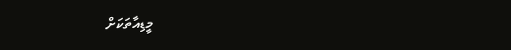މީޑިއާތަކަށް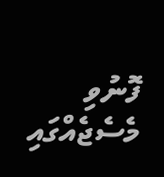ފޮނުވި މެސެޖެއްގައި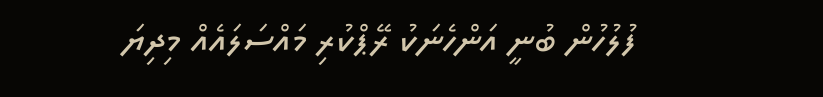ފުލުހުން ބުނީ އަންހެނަކު ރޭޕްކުރި މައްސަލައެއް މިދިޔަ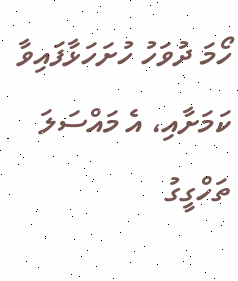ހޯމަ ދުވަހު ހުށަހަޅާފައިވާ ކަމަށާއި، އެ މައްސަލަ ތަހްގީގު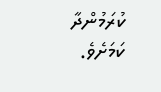ކުރަމުންދާ ކަމަށެވެ.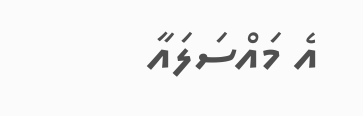އެ މައްސަލައާ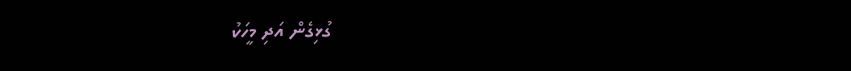ގުޅިގެން އަދި މީހަކު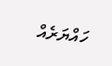ހައްޔަރެއް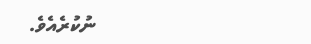ނުކުރެއެވެ.